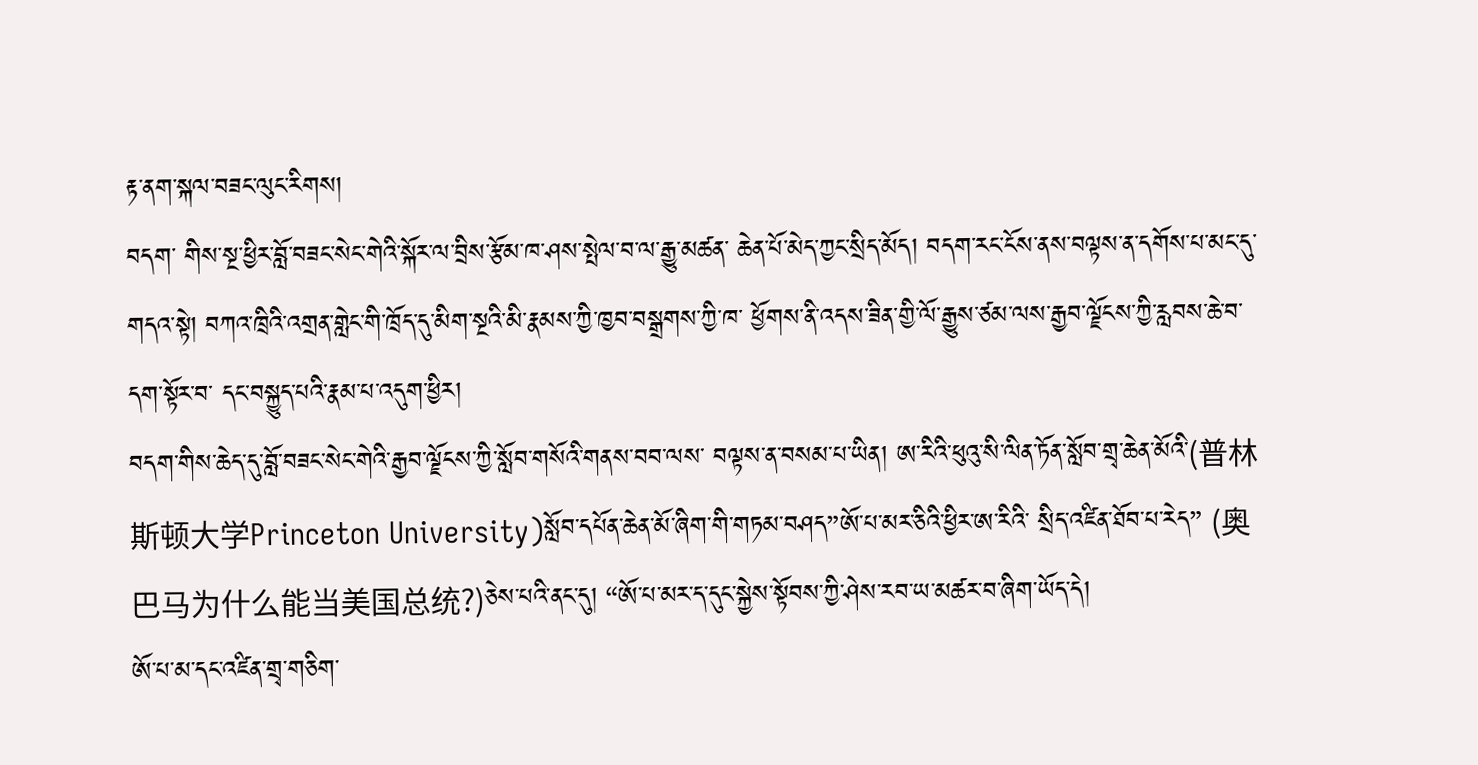རྟ་ནག་སྐལ་བཟང་ལུང་རིགས།
བདག་ གིས་སྔ་ཕྱིར་བློ་བཟང་སེང་གེའི་སྐོར་ལ་བྲིས་རྩོམ་ཁ་ཤས་སྤེལ་བ་ལ་རྒྱུ་མཚན་ ཆེན་པོ་མེད་ཀྱང་སྲིད་མོད། བདག་རང་ངོས་ནས་བལྟས་ན་དགོས་པ་མང་དུ་གདའ་སྟེ། བཀའ་ཁྲིའི་འགྲན་གླེང་གི་ཁྲོད་དུ་མིག་སྔའི་མི་རྣམས་ཀྱི་ཁྱབ་བསྒྲགས་ཀྱི་ཁ་ ཕྱོགས་ནི་འདས་ཟིན་གྱི་ལོ་རྒྱུས་ཙམ་ལས་རྒྱབ་ལྗོངས་ཀྱི་རླབས་ཆེ་བ་དག་སྟོར་བ་ དང་བསྐྱུད་པའི་རྣམ་པ་འདུག་ཕྱིར།
བདག་གིས་ཆེད་དུ་བློ་བཟང་སེང་གེའི་རྒྱབ་ལྗོངས་ཀྱི་སློབ་གསོའི་གནས་བབ་ལས་ བལྟས་ན་བསམ་པ་ཡིན། ཨ་རིའི་ཕུའུ་སི་ལིན་ཏོན་སློབ་གྲྭ་ཆེན་མོའི་(普林斯顿大学Princeton University)སློབ་དཔོན་ཆེན་མོ་ཞིག་གི་གཏམ་བཤད”ཨོ་པ་མར་ཅིའི་ཕྱིར་ཨ་རིའི་ སྲིད་འཛིན་ཐོབ་པ་རེད” (奥巴马为什么能当美国总统?)ཅེས་པའི་ནང་དུ། “ཨོ་པ་མར་ད་དུང་སྐྱེས་སྟོབས་ཀྱི་ཤེས་རབ་ཡ་མཚར་བ་ཞིག་ཡོད་དེ།
ཨོ་པ་མ་དང་འཛིན་གྲྭ་གཅིག་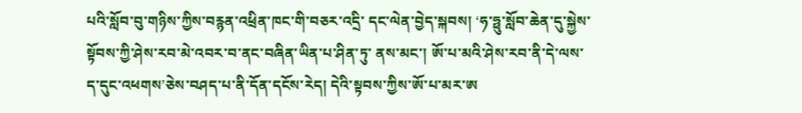པའི་སློབ་བུ་གཉིས་ཀྱིས་བརྙན་འཕྲིན་ཁང་གི་བཅར་འདྲི་ དང་ལེན་བྱེད་སྐབས། ‘ཧ་ཧྥུ་སློབ་ཆེན་དུ་སྐྱེས་སྟོབས་ཀྱི་ཤེས་རབ་མེ་འབར་བ་ནང་བཞིན་ཡིན་པ་ཤིན་ཏུ་ ནས་མང་། ཨོ་པ་མའི་ཤེས་རབ་ནི་དེ་ལས་ད་དུང་འཕགས’ཅེས་བཤད་པ་ནི་དོན་དངོས་རེད། དེའི་སྟབས་ཀྱིས་ཨོ་པ་མར་ཨ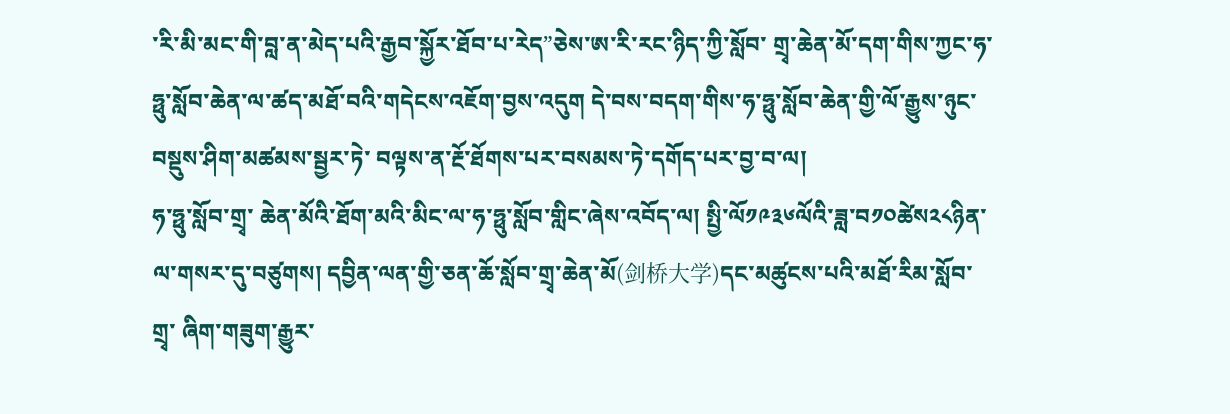་རི་མི་མང་གི་བླ་ན་མེད་པའི་རྒྱབ་སྐྱོར་ཐོབ་པ་རེད”ཅེས་ཨ་རི་རང་ཉིད་ཀྱི་སློབ་ གྲྭ་ཆེན་མོ་དག་གིས་ཀྱང་ཧ་ཧྥུ་སློབ་ཆེན་ལ་ཚད་མཐོ་བའི་གདེངས་འཇོག་བྱས་འདུག དེ་བས་བདག་གིས་ཧ་ཧྥུ་སློབ་ཆེན་གྱི་ལོ་རྒྱུས་ཉུང་བསྡུས་ཤིག་མཚམས་སྦྱར་ཏེ་ བལྟས་ན་རྔོ་ཐོགས་པར་བསམས་ཏེ་དགོད་པར་བྱ་བ་ལ།
ཧ་ཧྥུ་སློབ་གྲྭ་ ཆེན་མོའི་ཐོག་མའི་མིང་ལ་ཧ་ཧྥུ་སློབ་གླིང་ཞེས་འབོད་ལ། སྤྱི་ལོ༡༩༣༦ལོའི་ཟླ་བ༡༠ཚེས༢༨ཉིན་ལ་གསར་དུ་བཙུགས། དབྱིན་ལན་གྱི་ཅན་ཆོ་སློབ་གྲྭ་ཆེན་མོ(剑桥大学)དང་མཚུངས་པའི་མཐོ་རིམ་སློབ་གྲྭ་ ཞིག་གཟུག་རྒྱུར་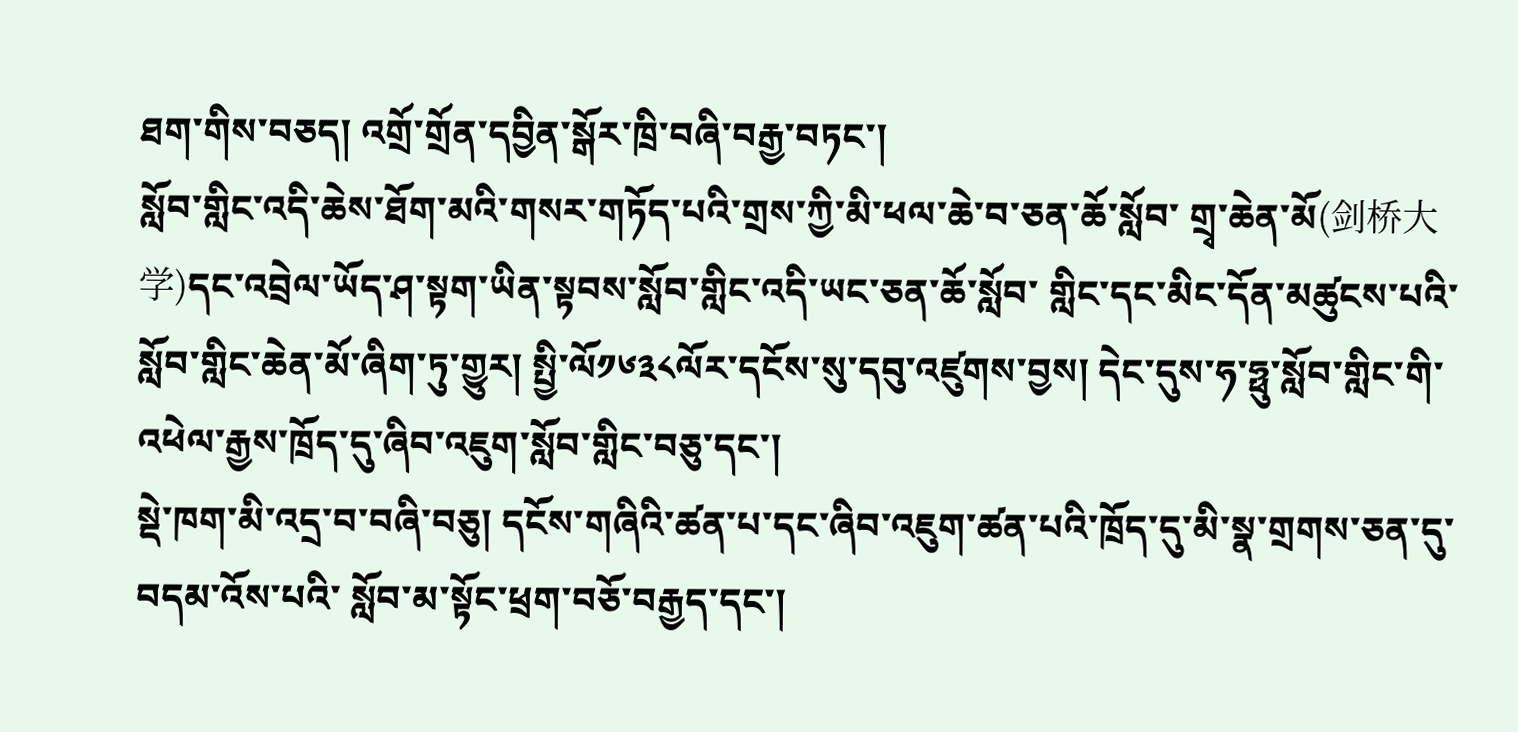ཐག་གིས་བཅད། འགྲོ་གྲོན་དབྱིན་སྒོར་ཁྲི་བཞི་བརྒྱ་བཏང་།
སློབ་གླིང་འདི་ཆེས་ཐོག་མའི་གསར་གཏོད་པའི་གྲས་ཀྱི་མི་ཕལ་ཆེ་བ་ཅན་ཆོ་སློབ་ གྲྭ་ཆེན་མོ(剑桥大学)དང་འབྲེལ་ཡོད་ཤ་སྟག་ཡིན་སྟབས་སློབ་གླིང་འདི་ཡང་ཅན་ཆོ་སློབ་ གླིང་དང་མིང་དོན་མཚུངས་པའི་སློབ་གླིང་ཆེན་མོ་ཞིག་ཏུ་གྱུར། སྤྱི་ལོ༡༦༣༨ལོར་དངོས་སུ་དབུ་འཛུགས་བྱས། དེང་དུས་ཧ་ཧྥུ་སློབ་གླིང་གི་འཕེལ་རྒྱས་ཁྲོད་དུ་ཞིབ་འཇུག་སློབ་གླིང་བཅུ་དང་།
སྡེ་ཁག་མི་འདྲ་བ་བཞི་བཅུ། དངོས་གཞིའི་ཚན་པ་དང་ཞིབ་འཇུག་ཚན་པའི་ཁྲོད་དུ་མི་སྣ་གྲགས་ཅན་དུ་བདམ་འོས་པའི་ སློབ་མ་སྟོང་ཕྲག་བཅོ་བརྒྱད་དང་།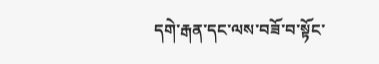དགེ་རྒན་དང་ལས་བཟོ་བ་སྟོང་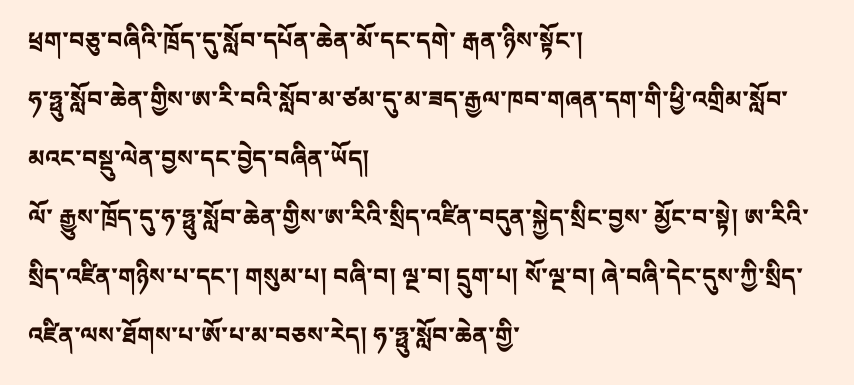ཕྲག་བཅུ་བཞིའི་ཁྲོད་དུ་སློབ་དཔོན་ཆེན་མོ་དང་དགེ་ རྒན་ཉིས་སྟོང་།
ཧ་ཧྥུ་སློབ་ཆེན་གྱིས་ཨ་རི་བའི་སློབ་མ་ཙམ་དུ་མ་ཟད་རྒྱལ་ཁབ་གཞན་དག་གི་ཕྱི་འགྲིམ་སློབ་མའང་བསྡུ་ལེན་བྱས་དང་བྱེད་བཞིན་ཡོད།
ལོ་ རྒྱུས་ཁྲོད་དུ་ཧ་ཧྥུ་སློབ་ཆེན་གྱིས་ཨ་རིའི་སྲིད་འཛིན་བདུན་སྐྱེད་སྲིང་བྱས་ མྱོང་བ་སྟེ། ཨ་རིའི་སྲིད་འཛིན་གཉིས་པ་དང་། གསུམ་པ། བཞི་བ། ལྔ་བ། དྲུག་པ། སོ་ལྔ་བ། ཞེ་བཞི་དེང་དུས་ཀྱི་སྲིད་འཛིན་ལས་ཐོགས་པ་ཨོ་པ་མ་བཅས་རེད། ཧ་ཧྥུ་སློབ་ཆེན་གྱི་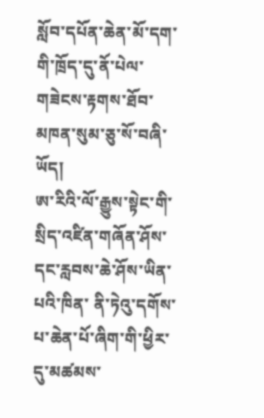སློབ་དཔོན་ཆེན་མོ་དག་གི་ཁྲོད་དུ་ནོ་པེལ་གཟེངས་རྟགས་ཐོབ་ མཁན་སུམ་ཅུ་སོ་བཞི་ཡོད།
ཨ་རིའི་ལོ་རྒྱུས་སྟེང་གི་སྲིད་འཛིན་གཞོན་ཤོས་དང་རླབས་ཆེ་ཤོས་ཡིན་པའི་ཁིན་ ནི་ཏེའུ་དགོས་པ་ཆེན་པོ་ཞིག་གི་ཕྱིར་དུ་མཚམས་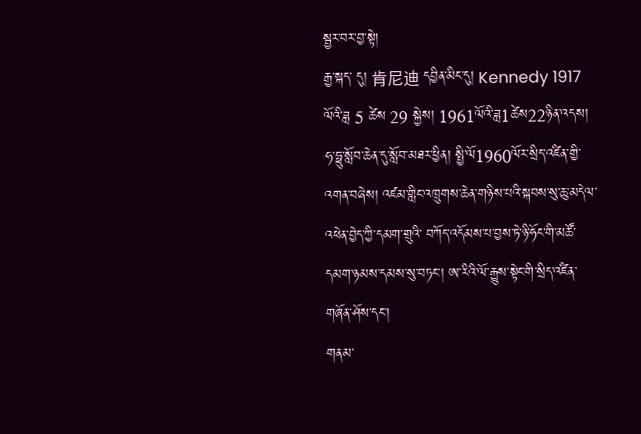སྦྱར་བར་བྱ་སྟེ།
རྒྱ་སྐད་ དུ། 肯尼迪 དབྱིན་མིང་དུ། Kennedy 1917 ལོའི་ཟླ 5 ཚེས 29 སྐྱེས། 1961ལོའི་ཟླ1ཚེས22ཉིན་འདས། ཧ་ཧྥུ་སློབ་ཆེན་དུ་སློབ་མཐར་ཕྱིན། སྤྱི་ལོ1960ལོར་སྲིད་འཛིན་གྱི་འགན་བཞེས། འཛམ་གླིང་འཁྲུགས་ཆེན་གཉིས་པའི་སྐབས་སུ་ཆུ་མདེལ་འཕེན་བྱེད་ཀྱི་དམག་གྲུའི་ བཀོད་འདོམས་པ་བྱས་ཏེ་ཉི་ཧོང་གི་མཚོ་དམག་ཉམས་དམས་སུ་བཏང་། ཨ་རིའི་ལོ་རྒྱུས་སྟེང་གི་སྲིད་འཛིན་གཞོན་ཤོས་དང་།
གནམ་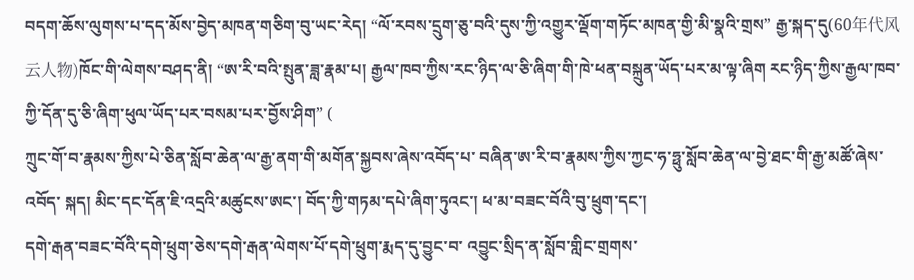བདག་ཆོས་ལུགས་པ་དད་མོས་བྱེད་མཁན་གཅིག་བུ་ཡང་རེད། “ལོ་རབས་དྲུག་ཅུ་བའི་དུས་ཀྱི་འགྱུར་ལྡོག་གཏོང་མཁན་གྱི་མི་སྣའི་གྲས” རྒྱ་སྐད་དུ(60年代风云人物)ཁོང་གི་ལེགས་བཤད་ནི། “ཨ་རི་བའི་སྤུན་ཟླ་རྣམ་པ། རྒྱལ་ཁབ་ཀྱིས་རང་ཉིད་ལ་ཅི་ཞིག་གི་ཁེ་ཕན་བསྐྲུན་ཡོད་པར་མ་ལྟ་ཞིག རང་ཉིད་ཀྱིས་རྒྱལ་ཁབ་ཀྱི་དོན་དུ་ཅི་ཞིག་ཕུལ་ཡོད་པར་བསམ་པར་བྱོས་ཤིག” (
ཀྲུང་གོ་བ་རྣམས་ཀྱིས་པེ་ཅིན་སློབ་ཆེན་ལ་རྒྱ་ནག་གི་མགོན་སྐྱབས་ཞེས་འབོད་པ་ བཞིན་ཨ་རི་བ་རྣམས་ཀྱིས་ཀྱང་ཧ་ཧྥུ་སློབ་ཆེན་ལ་བྱེ་ཐང་གི་རྒྱ་མཚོ་ཞེས་འབོད་ སྐད། མིང་དང་དོན་ཇི་འདྲའི་མཚུངས་ཨང་། བོད་ཀྱི་གཏམ་དཔེ་ཞིག་ཏུའང་། ཕ་མ་བཟང་བོའི་བུ་ཕྲུག་དང་།
དགེ་རྒན་བཟང་བོའི་དགེ་ཕྲུག་ཅེས་དགེ་རྒན་ལེགས་པོ་དགེ་ཕྲུག་རྨད་དུ་བྱུང་བ་ འབྱུང་སྲིད་ན་སློབ་གླིང་གྲགས་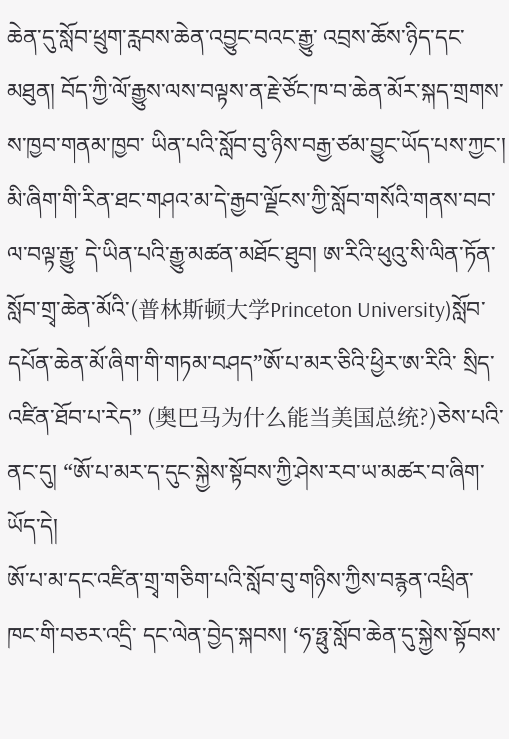ཆེན་དུ་སློབ་ཕྲུག་རླབས་ཆེན་འབྱུང་བའང་རྒྱུ་ འབྲས་ཆོས་ཉིད་དང་མཐུན། བོད་ཀྱི་ལོ་རྒྱུས་ལས་བལྟས་ན་རྗེ་ཙོང་ཁ་བ་ཆེན་མོར་སྐད་གྲགས་ས་ཁྱབ་གནམ་ཁྱབ་ ཡིན་པའི་སློབ་བུ་ཉིས་བརྒྱ་ཙམ་བྱུང་ཡོད་པས་ཀྱང་།
མི་ཞིག་གི་རིན་ཐང་གཤའ་མ་དེ་རྒྱབ་ལྗོངས་ཀྱི་སློབ་གསོའི་གནས་བབ་ལ་བལྟ་རྒྱུ་ དེ་ཡིན་པའི་རྒྱུ་མཚན་མཐོང་ཐུབ། ཨ་རིའི་ཕུའུ་སི་ལིན་ཏོན་སློབ་གྲྭ་ཆེན་མོའི་(普林斯顿大学Princeton University)སློབ་དཔོན་ཆེན་མོ་ཞིག་གི་གཏམ་བཤད”ཨོ་པ་མར་ཅིའི་ཕྱིར་ཨ་རིའི་ སྲིད་འཛིན་ཐོབ་པ་རེད” (奥巴马为什么能当美国总统?)ཅེས་པའི་ནང་དུ། “ཨོ་པ་མར་ད་དུང་སྐྱེས་སྟོབས་ཀྱི་ཤེས་རབ་ཡ་མཚར་བ་ཞིག་ཡོད་དེ།
ཨོ་པ་མ་དང་འཛིན་གྲྭ་གཅིག་པའི་སློབ་བུ་གཉིས་ཀྱིས་བརྙན་འཕྲིན་ཁང་གི་བཅར་འདྲི་ དང་ལེན་བྱེད་སྐབས། ‘ཧ་ཧྥུ་སློབ་ཆེན་དུ་སྐྱེས་སྟོབས་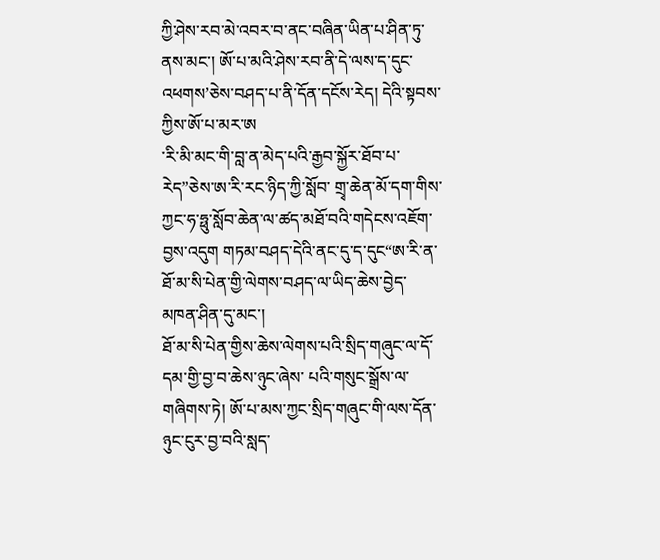ཀྱི་ཤེས་རབ་མེ་འབར་བ་ནང་བཞིན་ཡིན་པ་ཤིན་ཏུ་ ནས་མང་། ཨོ་པ་མའི་ཤེས་རབ་ནི་དེ་ལས་ད་དུང་འཕགས’ཅེས་བཤད་པ་ནི་དོན་དངོས་རེད། དེའི་སྟབས་ཀྱིས་ཨོ་པ་མར་ཨ
་རི་མི་མང་གི་བླ་ན་མེད་པའི་རྒྱབ་སྐྱོར་ཐོབ་པ་རེད”ཅེས་ཨ་རི་རང་ཉིད་ཀྱི་སློབ་ གྲྭ་ཆེན་མོ་དག་གིས་ཀྱང་ཧ་ཧྥུ་སློབ་ཆེན་ལ་ཚད་མཐོ་བའི་གདེངས་འཇོག་བྱས་འདུག གཏམ་བཤད་དེའི་ནང་དུ་ད་དུང“ཨ་རི་ན་ཐོ་མ་སི་པེན་གྱི་ལེགས་བཤད་ལ་ཡིད་ཆེས་བྱེད་ མཁན་ཤིན་དུ་མང་།
ཐོ་མ་སི་པེན་གྱིས་ཆེས་ལེགས་པའི་སྲིད་གཞུང་ལ་དོ་དམ་གྱི་བྱ་བ་ཆེས་ཉུང་ཞེས་ པའི་གསུང་སྒྲོས་ལ་གཞིགས་ཏེ། ཨོ་པ་མས་ཀྱང་སྲིད་གཞུང་གི་ལས་དོན་ཉུང་ངུར་བྱ་བའི་སླད་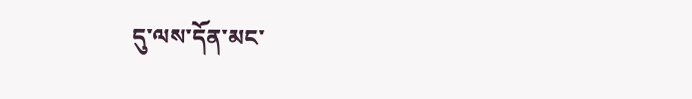དུ་ལས་དོན་མང་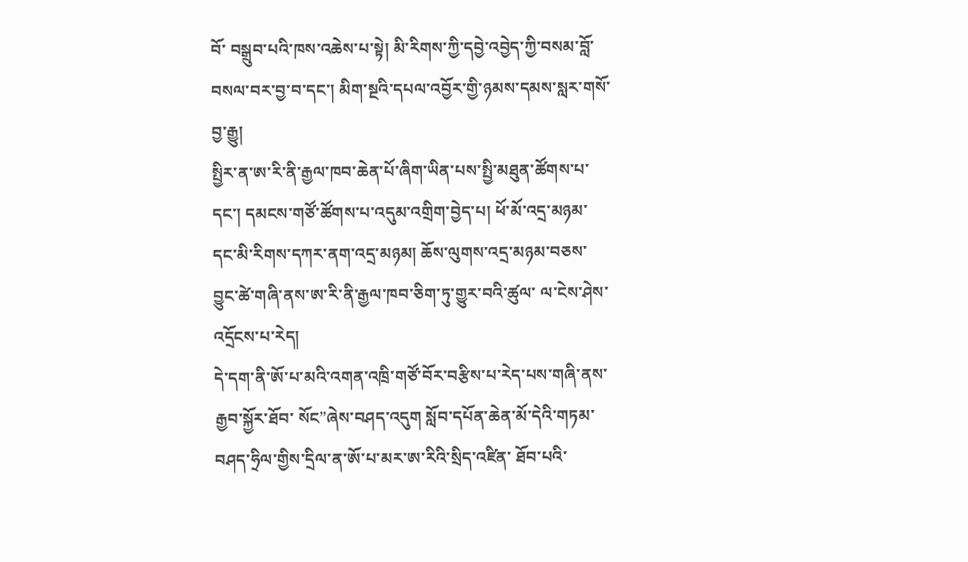བོ་ བསྒྲུབ་པའི་ཁས་འཆེས་པ་སྟེ། མི་རིགས་ཀྱི་དབྱེ་འབྱེད་ཀྱི་བསམ་བློ་བསལ་བར་བྱ་བ་དང་། མིག་སྔའི་དཔལ་འབྱོར་གྱི་ཉམས་དམས་སླར་གསོ་བྱ་རྒྱུ།
སྤྱིར་ན་ཨ་རི་ནི་རྒྱལ་ཁབ་ཆེན་པོ་ཞིག་ཡིན་པས་སྤྱི་མཐུན་ཚོགས་པ་དང་། དམངས་གཙོ་ཚོགས་པ་འདུམ་འགྲིག་བྱེད་པ། ཕོ་མོ་འདྲ་མཉམ་དང་མི་རིགས་དཀར་ནག་འདྲ་མཉམ། ཆོས་ལུགས་འདྲ་མཉམ་བཅས་བྱུང་ཚེ་གཞི་ནས་ཨ་རི་ནི་རྒྱལ་ཁབ་ཅིག་ཏུ་གྱུར་བའི་ཚུལ་ ལ་ངེས་ཤེས་འདྲོངས་པ་རེད།
དེ་དག་ནི་ཨོ་པ་མའི་འགན་འཁྲི་གཙོ་བོར་བརྩིས་པ་རེད་པས་གཞི་ནས་རྒྱབ་སྐྱོར་ཐོབ་ སོང”ཞེས་བཤད་འདུག སློབ་དཔོན་ཆེན་མོ་དེའི་གཏམ་བཤད་ཧྲིལ་གྱིས་དྲིལ་ན་ཨོ་པ་མར་ཨ་རིའི་སྲིད་འཛིན་ ཐོབ་པའི་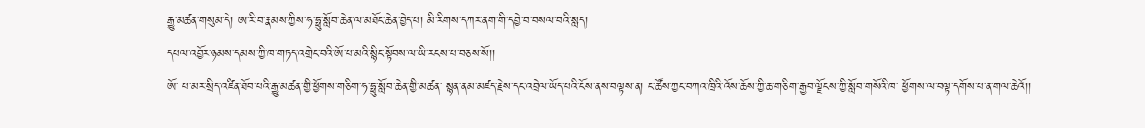རྒྱུ་མཚན་གསུམ་དེ། ཨ་རི་བ་རྣམས་ཀྱིས་ཧ་ཧྥུ་སློབ་ཆེན་ལ་མཐོང་ཆེན་བྱེད་པ། མི་རིགས་དཀར་ནག་གི་དབྱེ་བ་བསལ་བའི་སླད།
དཔལ་འབྱོར་ཉམས་དམས་ཀྱི་ཁ་གཏད་འགྲེང་བའི་ཨོ་པ་མའི་སྙིང་སྟོབས་ལ་ཡི་རངས་པ་བཅས་སོ།།
ཨོ་ པ་མར་སྲིད་འཛིན་ཐོབ་པའི་རྒྱུ་མཚན་གྱི་ཕྱོགས་གཅིག་ཧ་ཧྥུ་སློབ་ཆེན་གྱི་མཚན་ སྙན་ནམ་མཛད་རྗེས་དང་འབྲེལ་ཡོད་པའི་ངོས་ནས་བལྟས་ན། ང་ཚོས་ཀྱང་བཀའ་ཁྲིའི་འོས་ཆོས་ཀྱི་ཆ་གཅིག་རྒྱབ་ལྗོངས་ཀྱི་སློབ་གསོའི་ཁ་ ཕྱོགས་ལ་བལྟ་དགོས་པ་ན་གལ་ཆེའོ།།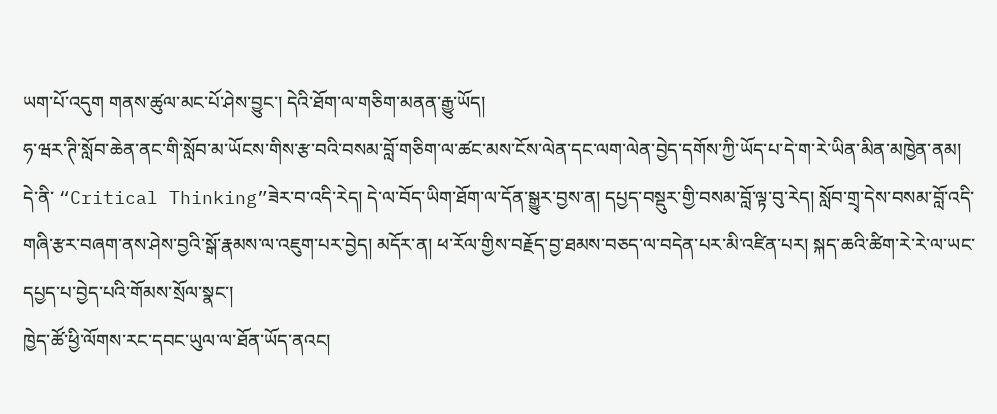ཡག་པོ་འདུག གནས་ཚུལ་མང་པོ་ཤེས་བྱུང་། དེའི་ཐོག་ལ་གཅིག་མནན་རྒྱུ་ཡོད།
ཧ་ཝར་ཊི་སློབ་ཆེན་ནང་གི་སློབ་མ་ཡོངས་གིས་རྩ་བའི་བསམ་བློ་གཅིག་ལ་ཚང་མས་ངོས་ལེན་དང་ལག་ལེན་བྱེད་དགོས་ཀྱི་ཡོད་པ་དེ་ག་རེ་ཡིན་མིན་མཁྱེན་ནམ།
དེ་ནི་ “Critical Thinking”ཟེར་བ་འདི་རེད། དེ་ལ་བོད་ཡིག་ཐོག་ལ་དོན་སྒྱུར་བྱས་ན། དཔྱད་བསྡུར་གྱི་བསམ་བློ་ལྟ་བུ་རེད། སློབ་གྲྭ་དེས་བསམ་བློ་འདི་གཞི་རྩར་བཞག་ནས་ཤེས་བྱའི་སྒོ་རྣམས་ལ་འཇུག་པར་བྱེད། མདོར་ན། ཕ་རོལ་གྱིས་བརྗོད་བྱ་ཐམས་བཅད་ལ་བདེན་པར་མི་འཛིན་པར། སྐད་ཆའི་ཚིག་རེ་རེ་ལ་ཡང་དཔྱད་པ་བྱེད་པའི་གོམས་སྲོལ་སྣང་།
ཁྱེད་ཚོ་ཕྱི་ལོགས་རང་དབང་ཡུལ་ལ་ཐོན་ཡོད་ནའང།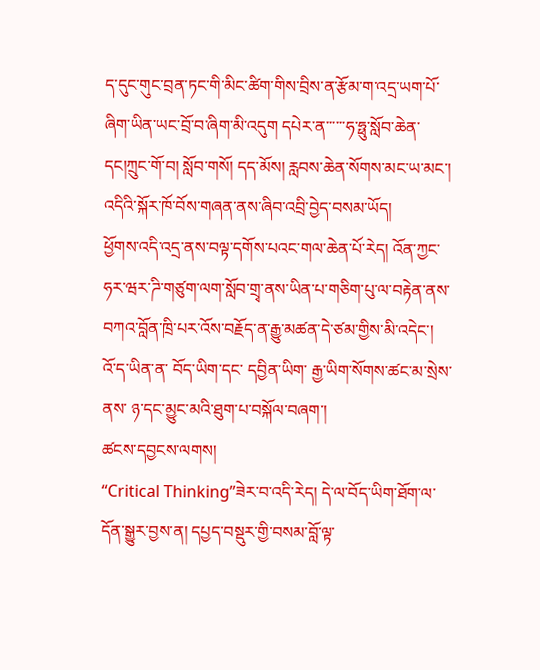ད་དུང་གུང་བྲན་ཏང་གི་མིང་ཚིག་གིས་བྲིས་ན་རྩོམ་ག་འདྲ་ཡག་པོ་ཞིག་ཡིན་ཡང་བྲོ་བ་ཞིག་མི་འདུག དཔེར་ན་་་་་་ཧ་ཧྥུ་སློབ་ཆེན་དང།ཀྲུང་གོ་བ། སློབ་གསོ། དད་མོས། རླབས་ཆེན་སོགས་མང་ཡ་མང་། འདིའི་སྐོར་ཁོ་བོས་གཞན་ནས་ཞིབ་འབྲི་བྱེད་བསམ་ཡོད།
ཕྱོགས་འདི་འདྲ་ནས་བལྟ་དགོས་པའང་གལ་ཆེན་པོ་རེད། འོན་ཀྱང་ཧར་ཝར་ཌི་གཙུག་ལག་སློབ་གྲྭ་ནས་ཡིན་པ་གཅིག་པུ་ལ་བརྟེན་ནས་བཀའ་བློན་ཁྲི་པར་འོས་བརྗོད་ན་རྒྱུ་མཚན་དེ་ཙམ་གྱིས་མི་འདེང་།
འོ་ད་ཡིན་ན་ བོད་ཡིག་དང་ དབྱིན་ཡིག་ རྒྱ་ཡིག་སོགས་ཚང་མ་སྲེས་ནས་ ཉ་དང་མྱུང་མའི་ཐུག་པ་བསྐོལ་བཞག་།
ཚངས་དབྱངས་ལགས།
“Critical Thinking”ཟེར་བ་འདི་རེད། དེ་ལ་བོད་ཡིག་ཐོག་ལ་དོན་སྒྱུར་བྱས་ན། དཔྱད་བསྡུར་གྱི་བསམ་བློ་ལྟ་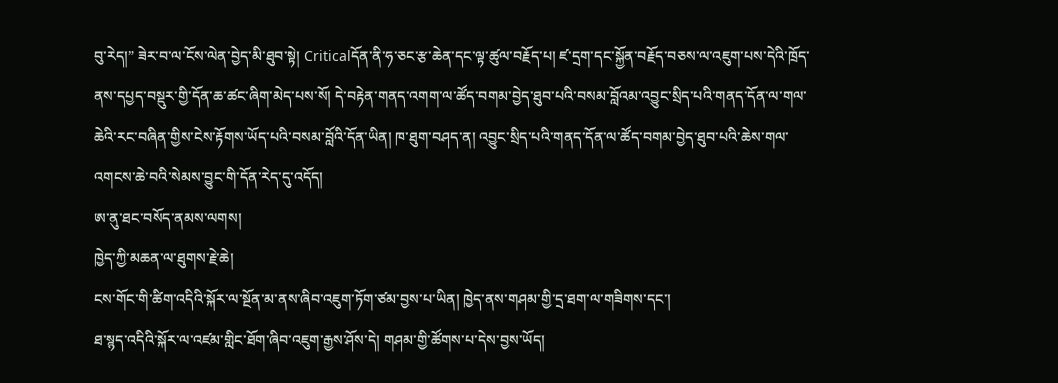བུ་རེད།” ཟེར་བ་ལ་ངོས་ལེན་བྱེད་མི་ཐུབ་སྟེ། Criticalདོན་ནི་ཧ་ཅང་རྩ་ཆེན་དང་ལྟ་ཚུལ་བརྗོད་པ། ཛ་དྲག་དང་སྐྱོན་བརྗོད་བཅས་ལ་འཇུག་པས་དེའི་ཁྲོད་ནས་དཔྱད་བསྡུར་གྱི་དོན་ཆ་ཚང་ཞིག་མེད་པས་སོ། དེ་བརྟེན་གནད་འགག་ལ་ཚོད་བགམ་བྱེད་ཐུབ་པའི་བསམ་བློའམ་འབྱུང་སྲིད་པའི་གནད་དོན་ལ་གལ་ཆེའི་རང་བཞིན་གྱིས་ངེས་རྟོགས་ཡོད་པའི་བསམ་བློའི་དོན་ཡིན། ཁ་ཐུག་བཤད་ན། འབྱུང་སྲིད་པའི་གནད་དོན་ལ་ཚོད་བགམ་བྱེད་ཐུབ་པའི་ཆེས་གལ་འགངས་ཆེ་བའི་སེམས་བྱུང་གི་དོན་རེད་དུ་འདོད།
ཨ་ནུ་ཐང་བསོད་ནམས་ལགས།
ཁྱེད་ཀྱི་མཆན་ལ་ཐུགས་རྗེ་ཆེ།
ངས་གོང་གི་ཚིག་འདིའི་སྐོར་ལ་སྔོན་མ་ནས་ཞིབ་འཇུག་ཏོག་ཙམ་བྱས་པ་ཡིན། ཁྱེད་ནས་གཤམ་གྱི་དྲ་ཐག་ལ་གཟིགས་དང་།
ཐ་སྙད་འདིའི་སྐོར་ལ་འཛམ་གླིང་ཐོག་ཞིབ་འཇུག་རྒྱས་ཤོས་དེ། གཤམ་གྱི་ཚོགས་པ་དེས་བྱས་ཡོད།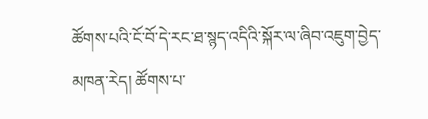ཚོགས་པའི་ངོ་བོ་དེ་རང་ཐ་སྙད་འདིའི་སྐོར་ལ་ཞིབ་འཇུག་བྱེད་མཁན་རེད། ཚོགས་པ་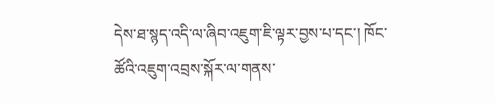དེས་ཐ་སྙད་འདི་ལ་ཞིབ་འཇུག་ཇི་ལྟར་བྱས་པ་དང་། ཁོང་ཚོའི་འཇུག་འབྲས་སྐོར་ལ་གནས་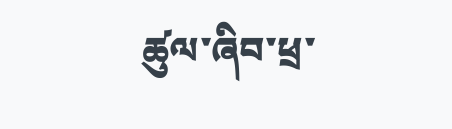ཚུལ་ཞིབ་ཕྲ་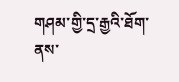གཤམ་གྱི་དྲ་རྒྱའི་ཐོག་ནས་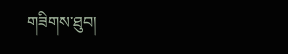གཟིགས་ཐུབ།